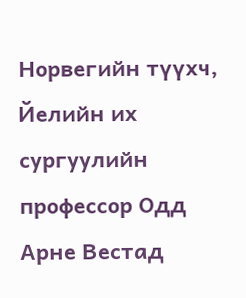Норвегийн түүхч, Йелийн их сургуулийн профессор Одд Арне Вестад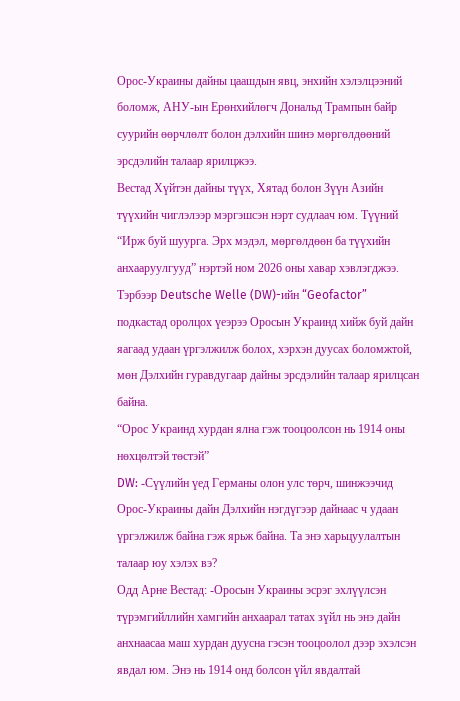Орос-Украины дайны цаашдын явц, энхийн хэлэлцээний боломж, АНУ-ын Ерөнхийлөгч Дональд Трампын байр суурийн өөрчлөлт болон дэлхийн шинэ мөргөлдөөний эрсдэлийн талаар ярилцжээ.
Вестад Хүйтэн дайны түүх, Хятад болон Зүүн Азийн түүхийн чиглэлээр мэргэшсэн нэрт судлаач юм. Түүний “Ирж буй шуурга. Эрх мэдэл, мөргөлдөөн ба түүхийн анхааруулгууд” нэртэй ном 2026 оны хавар хэвлэгджээ.
Тэрбээр Deutsche Welle (DW)-ийн “Geofactor” подкастад оролцох үеэрээ Оросын Украинд хийж буй дайн яагаад удаан үргэлжилж болох, хэрхэн дуусах боломжтой, мөн Дэлхийн гуравдугаар дайны эрсдэлийн талаар ярилцсан байна.
“Орос Украинд хурдан ялна гэж тооцоолсон нь 1914 оны нөхцөлтэй төстэй”
DW: -Сүүлийн үед Германы олон улс төрч, шинжээчид Орос-Украины дайн Дэлхийн нэгдүгээр дайнаас ч удаан үргэлжилж байна гэж ярьж байна. Та энэ харьцуулалтын талаар юу хэлэх вэ?
Одд Арне Вестад: -Оросын Украины эсрэг эхлүүлсэн түрэмгийллийн хамгийн анхаарал татах зүйл нь энэ дайн анхнаасаа маш хурдан дуусна гэсэн тооцоолол дээр эхэлсэн явдал юм. Энэ нь 1914 онд болсон үйл явдалтай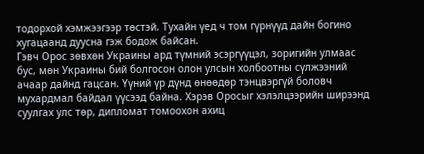тодорхой хэмжээгээр төстэй. Тухайн үед ч том гүрнүүд дайн богино хугацаанд дуусна гэж бодож байсан.
Гэвч Орос зөвхөн Украины ард түмний эсэргүүцэл, зоригийн улмаас бус, мөн Украины бий болгосон олон улсын холбоотны сүлжээний ачаар дайнд гацсан. Үүний үр дүнд өнөөдөр тэнцвэргүй боловч мухардмал байдал үүсээд байна. Хэрэв Оросыг хэлэлцээрийн ширээнд суулгах улс төр, дипломат томоохон ахиц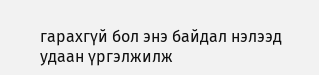гарахгүй бол энэ байдал нэлээд удаан үргэлжилж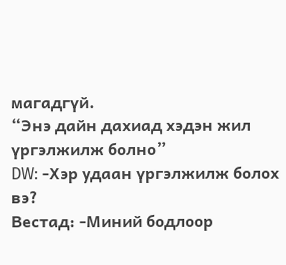магадгүй.
“Энэ дайн дахиад хэдэн жил үргэлжилж болно”
DW: -Хэр удаан үргэлжилж болох вэ?
Вестад: -Миний бодлоор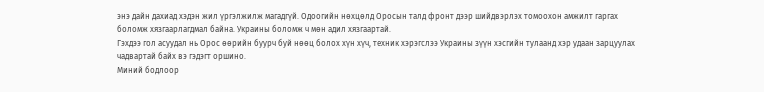энэ дайн дахиад хэдэн жил үргэлжилж магадгүй. Одоогийн нөхцөлд Оросын талд фронт дээр шийдвэрлэх томоохон амжилт гаргах боломж хязгаарлагдмал байна. Украины боломж ч мөн адил хязгаартай.
Гэхдээ гол асуудал нь Орос өөрийн буурч буй нөөц болох хүн хүч, техник хэрэгслээ Украины зүүн хэсгийн тулаанд хэр удаан зарцуулах чадвартай байх вэ гэдэгт оршино.
Миний бодлоор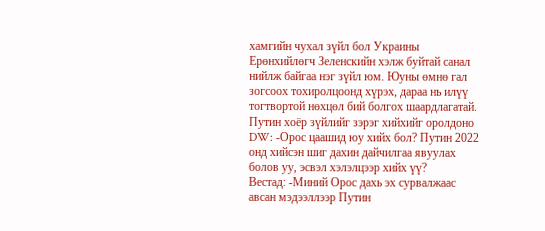хамгийн чухал зүйл бол Украины Ерөнхийлөгч Зеленскийн хэлж буйтай санал нийлж байгаа нэг зүйл юм. Юуны өмнө гал зогсоох тохиролцоонд хүрэх, дараа нь илүү тогтвортой нөхцөл бий болгох шаардлагатай.
Путин хоёр зүйлийг зэрэг хийхийг оролдоно
DW: -Орос цаашид юу хийх бол? Путин 2022 онд хийсэн шиг дахин дайчилгаа явуулах болов уу, эсвэл хэлэлцээр хийх үү?
Вестад: -Миний Орос дахь эх сурвалжаас авсан мэдээллээр Путин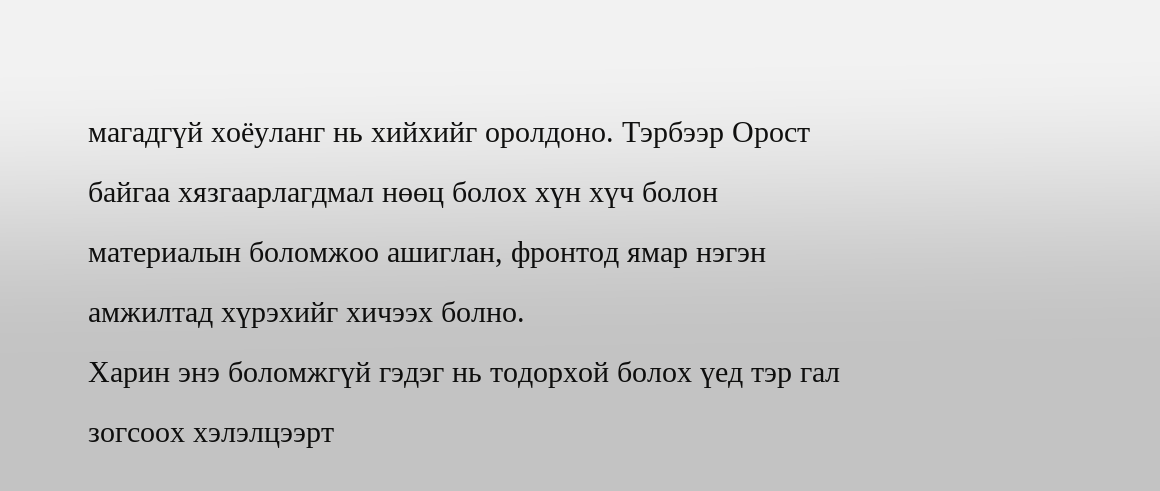магадгүй хоёуланг нь хийхийг оролдоно. Тэрбээр Орост байгаа хязгаарлагдмал нөөц болох хүн хүч болон материалын боломжоо ашиглан, фронтод ямар нэгэн амжилтад хүрэхийг хичээх болно.
Харин энэ боломжгүй гэдэг нь тодорхой болох үед тэр гал зогсоох хэлэлцээрт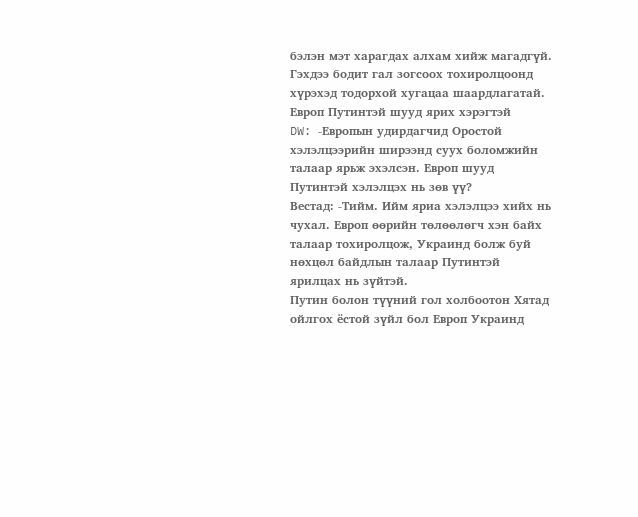бэлэн мэт харагдах алхам хийж магадгүй. Гэхдээ бодит гал зогсоох тохиролцоонд хүрэхэд тодорхой хугацаа шаардлагатай.
Европ Путинтэй шууд ярих хэрэгтэй
DW: -Европын удирдагчид Оростой хэлэлцээрийн ширээнд суух боломжийн талаар ярьж эхэлсэн. Европ шууд Путинтэй хэлэлцэх нь зөв үү?
Вестад: -Тийм. Ийм яриа хэлэлцээ хийх нь чухал. Европ өөрийн төлөөлөгч хэн байх талаар тохиролцож, Украинд болж буй нөхцөл байдлын талаар Путинтэй ярилцах нь зүйтэй.
Путин болон түүний гол холбоотон Хятад ойлгох ёстой зүйл бол Европ Украинд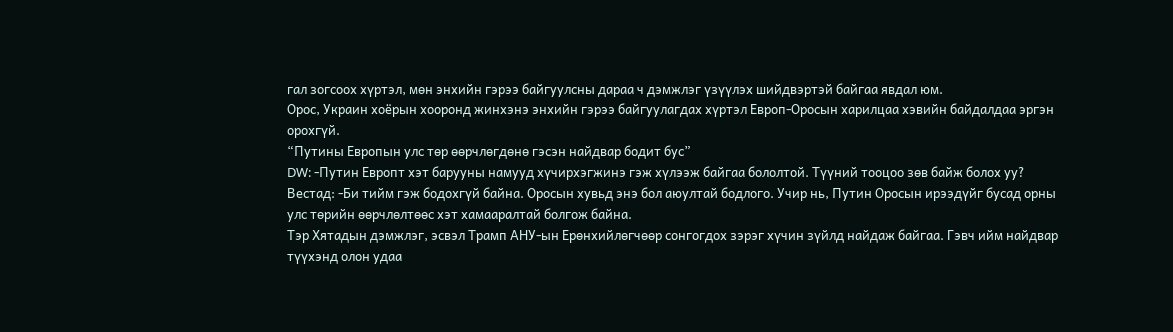гал зогсоох хүртэл, мөн энхийн гэрээ байгуулсны дараа ч дэмжлэг үзүүлэх шийдвэртэй байгаа явдал юм.
Орос, Украин хоёрын хооронд жинхэнэ энхийн гэрээ байгуулагдах хүртэл Европ-Оросын харилцаа хэвийн байдалдаа эргэн орохгүй.
“Путины Европын улс төр өөрчлөгдөнө гэсэн найдвар бодит бус”
DW: -Путин Европт хэт барууны намууд хүчирхэгжинэ гэж хүлээж байгаа бололтой. Түүний тооцоо зөв байж болох уу?
Вестад: -Би тийм гэж бодохгүй байна. Оросын хувьд энэ бол аюултай бодлого. Учир нь, Путин Оросын ирээдүйг бусад орны улс төрийн өөрчлөлтөөс хэт хамааралтай болгож байна.
Тэр Хятадын дэмжлэг, эсвэл Трамп АНУ-ын Ерөнхийлөгчөөр сонгогдох зэрэг хүчин зүйлд найдаж байгаа. Гэвч ийм найдвар түүхэнд олон удаа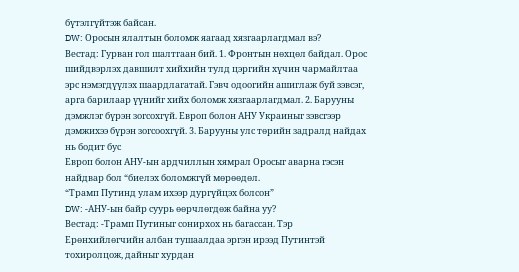бүтэлгүйтэж байсан.
DW: Оросын ялалтын боломж яагаад хязгаарлагдмал вэ?
Вестад: Гурван гол шалтгаан бий. 1. Фронтын нөхцөл байдал. Орос шийдвэрлэх давшилт хийхийн тулд цэргийн хүчин чармайлтаа эрс нэмэгдүүлэх шаардлагатай. Гэвч одоогийн ашиглаж буй зэвсэг, арга барилаар үүнийг хийх боломж хязгаарлагдмал. 2. Барууны дэмжлэг бүрэн зогсохгүй. Европ болон АНУ Украиныг зэвсгээр дэмжихээ бүрэн зогсоохгүй. 3. Барууны улс төрийн задралд найдах нь бодит бус
Европ болон АНУ-ын ардчиллын хямрал Оросыг аварна гэсэн найдвар бол “биелэх боломжгүй мөрөөдөл.
“Трамп Путинд улам ихээр дургүйцэх болсон”
DW: -АНУ-ын байр суурь өөрчлөгдөж байна уу?
Вестад: -Трамп Путиныг сонирхох нь багассан. Тэр Ерөнхийлөгчийн албан тушаалдаа эргэн ирээд Путинтэй тохиролцож, дайныг хурдан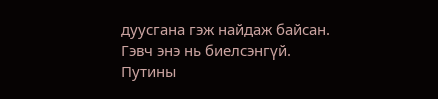дуусгана гэж найдаж байсан. Гэвч энэ нь биелсэнгүй.
Путины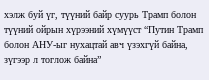хэлж буй үг, түүний байр суурь Трамп болон түүний ойрын хүрээний хүмүүст “Путин Трамп болон АНУ-ыг нухацтай авч үзэхгүй байна, зүгээр л тоглож байна”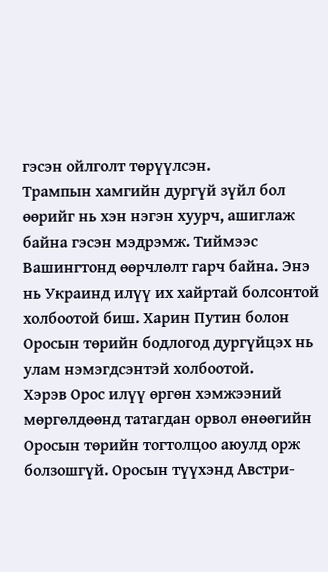гэсэн ойлголт төрүүлсэн.
Трампын хамгийн дургүй зүйл бол өөрийг нь хэн нэгэн хуурч, ашиглаж байна гэсэн мэдрэмж. Тиймээс Вашингтонд өөрчлөлт гарч байна. Энэ нь Украинд илүү их хайртай болсонтой холбоотой биш. Харин Путин болон Оросын төрийн бодлогод дургүйцэх нь улам нэмэгдсэнтэй холбоотой.
Хэрэв Орос илүү өргөн хэмжээний мөргөлдөөнд татагдан орвол өнөөгийн Оросын төрийн тогтолцоо аюулд орж болзошгүй. Оросын түүхэнд Австри-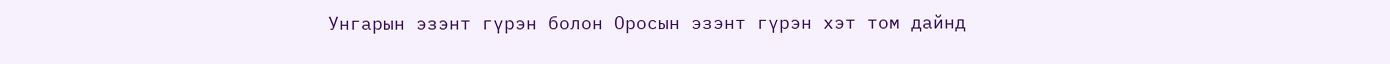Унгарын эзэнт гүрэн болон Оросын эзэнт гүрэн хэт том дайнд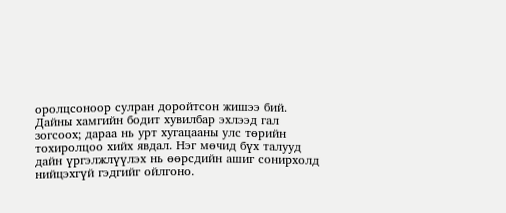оролцсоноор сулран доройтсон жишээ бий.
Дайны хамгийн бодит хувилбар эхлээд гал зогсоох; дараа нь урт хугацааны улс төрийн тохиролцоо хийх явдал. Нэг мөчид бүх талууд дайн үргэлжлүүлэх нь өөрсдийн ашиг сонирхолд нийцэхгүй гэдгийг ойлгоно.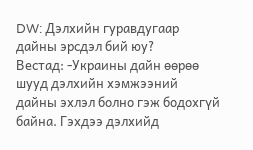DW: Дэлхийн гуравдугаар дайны эрсдэл бий юу?
Вестад: -Украины дайн өөрөө шууд дэлхийн хэмжээний дайны эхлэл болно гэж бодохгүй байна. Гэхдээ дэлхийд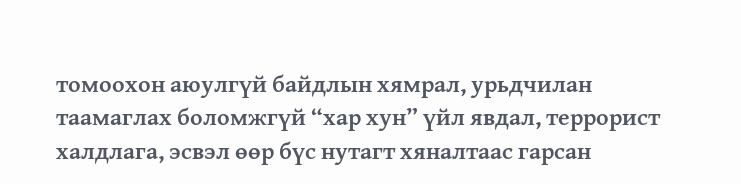томоохон аюулгүй байдлын хямрал, урьдчилан таамаглах боломжгүй “хар хун” үйл явдал, террорист халдлага, эсвэл өөр бүс нутагт хяналтаас гарсан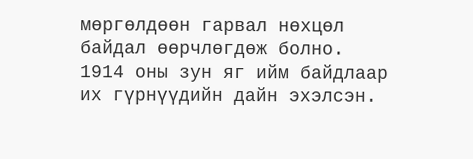мөргөлдөөн гарвал нөхцөл байдал өөрчлөгдөж болно. 1914 оны зун яг ийм байдлаар их гүрнүүдийн дайн эхэлсэн.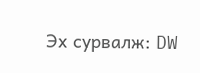Эх сурвалж: DW